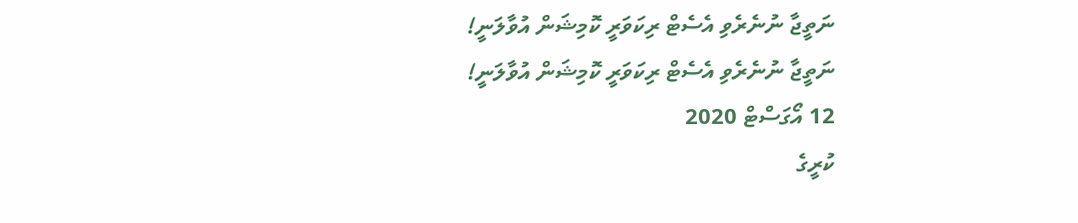ނަތީޖާ ނުނެރެވި އެސެޓް ރިކަވަރީ ކޮމިޝަން އުވާލަނީ!
ނަތީޖާ ނުނެރެވި އެސެޓް ރިކަވަރީ ކޮމިޝަން އުވާލަނީ!
12 އޯގަސްޓް 2020
ކުރީގެ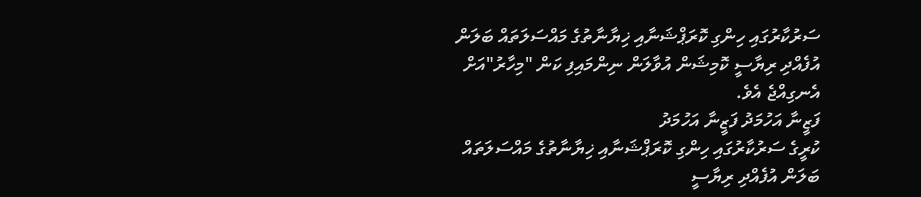ސަރުކާރުގައި ހިންގި ކޮރަޕްޝަނާއި ޚިޔާނާތުގެ މައްސަލަތައް ބަލަން އުފެއްދި ރިޔާސީ ކޮމިޝަން އުވާލަން ނިންމައިފި ކަން "މިހާރު"އަށް އެނގިއްޖެ އެވެ.
ފަޒީނާ އަހުމަދު ފަޒީނާ އަހުމަދު
ކުރީގެ ސަރުކާރުގައި ހިންގި ކޮރަޕްޝަނާއި ޚިޔާނާތުގެ މައްސަލަތައް ބަލަން އުފެއްދި ރިޔާސީ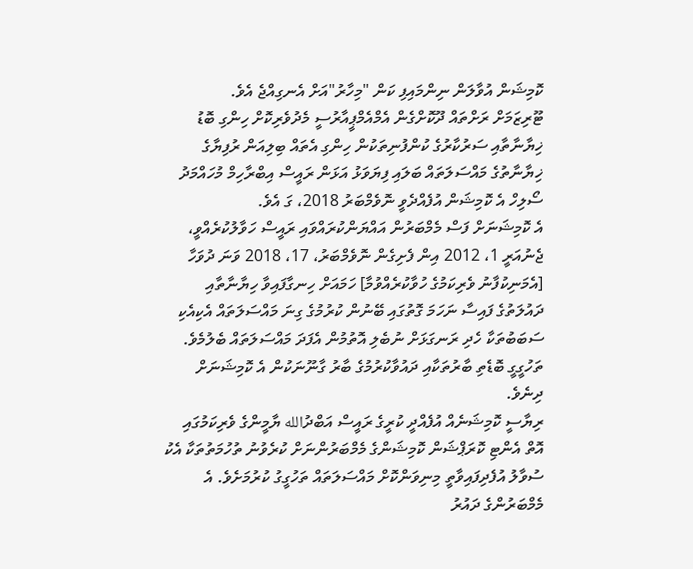ކޮމިޝަން އުވާލަން ނިންމައިފި ކަން "މިހާރު"އަށް އެނގިއްޖެ އެވެ.
ޓޫރިޒަމަށް ރަށްތައް ދޫކޮށްގެން އެމްއެމްޕީއާރުސީ މެދުވެރިކޮށް ހިންގި ބޮޑު ޚިޔާނާތާއި ސަރުކާރުގެ ކުންފުނިތަކުން ހިންގި އެތައް ބިލިއަން ރުފިޔާގެ ޚިޔާނާތުގެ މައްސަލަތައް ބަލައި ފިޔަވަޅު އަޅަން ރައީސް އިބްރާހިމް މުހައްމަދު ސޯލިހް އެ ކޮމިޝަން އުފެއްދެވީ ނޮވެމްބަރު 2018، ގަ އެވެ.
އެ ކޮމިޝަނަށް ފަސް މެމްބަރުން އައްޔަންކުރައްވައި ރައީސް ހަވާލުކުރެއްވީ، ޖެނުއަރީ 1، 2012 އިން ފެށިގެން ނޮވެމްބަރު، 17، 2018 ވަނަ ދުވަހާ [އެމަނިކުފާނު ވެރިކަމުގެ ހުވާކުރެއްވުމާ] ހަމައަށް ހިނގާފައިވާ ހިޔާނާތާއި ދައުލަތުގެ ފައިސާ ނަހަމަ ގޮތުގައި ބޭނުން ކުރުމުގެ ގިނަ މައްސަލަތައް އެކިއެކި ސަބަބުތަކާ ހެދި ރަނގަޅަށް ނުބެލި އޮތުމުން އެފަދަ މައްސަލަތައް ބެލުމެވެ. ތަހުގީގީ ބޮޑެތި ބާރުތަކާއި ދައުވާކުރުމުގެ ބާރު ގާނޫނަކުން އެ ކޮމިޝަނަށް ދިނެވެ.
ރިޔާސީ ކޮމިޝަނެއް އުފެއްދީ ކުރީގެ ރައީސް އަބްދުالله ޔާމީންގެ ވެރިކަމުގައި އޮތް އެންޓި ކޮރަޕްޝަން ކޮމިޝަންގެ މެމްބަރުންނަށް ކުރެވުނު ތުހުމަތުތަކާ އެކު ސުވާލު އުފެދިފައިވާތީ މިނިވަންކޮށް މައްސަލަތައް ތަހުގީގު ކުރުމަށެވެ. އެ މެމްބަރުންގެ ދައުރު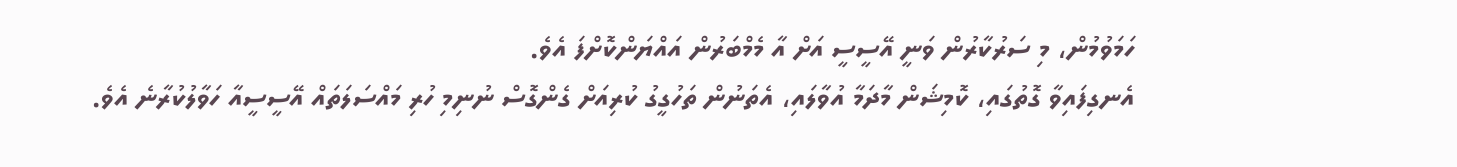ހަމަވުމުން، މި ސަރުކާރުން ވަނީ އޭސީސީ އަށް އާ މެމްބަރުން އައްޔަންކޮށްފަ އެވެ.
އެނގިފައިވާ ގޮތުގައި، ކޮމިޝަން މާދަމާ އުވާލައި، އެތަނުން ތަހުގީގު ކުރިއަށް ގެންގޮސް ނުނިމި ހުރި މައްސަލަތައް އޭސީސީއާ ހަވާލުކުރާނެ އެވެ.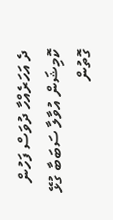ދެ އަހަރެއްހާ ދުވަސް ފަހުން ކޮމިޝަން އުވާލާ ސަބަބާ ގުޅޭ ގޮތުން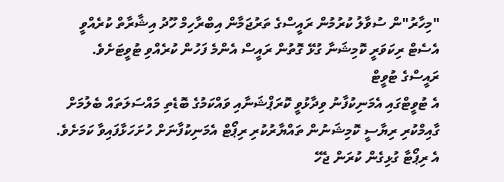"މިހާރު"ން ސުވާލު ކުރުމުން ރައީސްގެ ތަރުޖަމާން އިބްރާހިމް ހޫދު އިޝާރާތް ކުރެއްވީ އެސެޓް ރިކަވަރީ ކޮމިޝަނާ ގުޅޭ ގޮތުން ރައީސް އެންމެ ފަހުން ކުރެއްވި ޓުވީޓަށެވެ.
ރައީސްގެ ޓުވީޓް
އެ ޓުވީޓްގައި އެމަނިކުފާނު ވިދާޅުވީ ކޮރަޕްޝަނާއި ވައްކަމުގެ ބޮޑެތި މައްސަލަތައް ބެލުމަށް ގާއިމްކުރި ރިޔާސީ ކޮމިޝަނުން ތައްޔާރުކުރި ރިޕޯޓް އެމަނިކުފާނަށް ހުށަހަޅާފައިވާ ކަމަށެވެ. އެ ރިޕޯޓާ ގުޅިގެން ކުރަން ޖެހޭ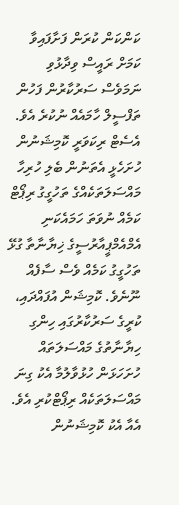ކަންކަން ކުރަން ފަށާފައިވާ ކަމަށް ރައީސް ވިދާޅުވި ނަމަވެސް ސަރުކާރުން ފަހުން ތަފްސީލް ހާމައެއް ނުކުރެ އެވެ.
އެސެޓް ރިކަވަރީ ކޮމިޝަނުން ހުށަހެޅީ އެތަނުން ބެލި ހުރިހާ މައްސަލަތަކެއްގެ ތަހުގީގު ރިޕޯޓް ކަމެއް ނުވަތަ ހަމައެކަނި އެމްއެމްޕީއާރުސީގެ ޚިޔާނާތާ ގުޅޭ ތަހުގީގު ކަމެއް ވެސް ސާފެއް ނޫނެވެ. ކޮމިޝަން އުފައްދައި، ކުރީގެ ސަރުކާރުގައި ހިންގި ހިޔާނާތުގެ މައްސަލަތައް ހުށަހަޅަން ހުޅުވާލުމާ އެކު ގިނަ މައްސަލަތަކެއް ރިޕޯޓްކުރި އެވެ. އެއާ އެކު ކޮމިޝަނުން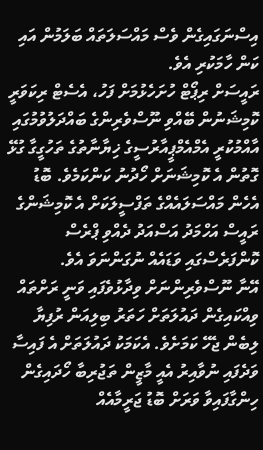އިސްނަގައިގެން ވެސް މައްސަލަތައް ބަލަމުން އައި ކަން ހާމަކުރި އެވެ.
ރައީސަށް ރިޕޯޓް ހުށަހެޅުމަށް ފަހު، އެސެޓް ރިކަވަރީ ކޮމިޝަނުން ބޭއްވި ނޫސްވެރިންގެ ބައްދަލުވުމުގައި އާއްމުކުރީ އެމްއެމްޕީއާރުސީގެ ޚިޔާނާތުގެ ތަހުގީގާ ގުޅޭ ގޮތުން އެ ކޮމިޝަނަށް ހޯދުނު ކަންކަމެވެ. ބޮޑު އެހެން މައްސަލައެއްގެ ތަފްސީލަކަށް އެ ކޮމިޝަންގެ ރައީސް އަހްމަދު އަސްއަދު ދެއްވި ޕްރެސް ކޮންފަރެސްގައި ވަޑައެއް ނުގަންނަވަ އެވެ.
އޭނާ ނޫސްވެރިންނަށް ވިދާޅުވެފައި ވަނީ ރަށްތައް ވިއްކައިގެން ދައުލަތަށް ހަތަރު ބިލިއަން ރުފިޔާ ލިބެން ޖެހޭ ކަމަށެވެ. އެކަމަކު ދައުލަތަށް އެ ފައިސާ ވަދެފައި ނުވާއިރު އެއީ މާޒީން ތަޖުރިބާ ހޯދައިގެން ހިންގާފައިވާ ވަރަށް ބޮޑު ޖަރީމާއެއް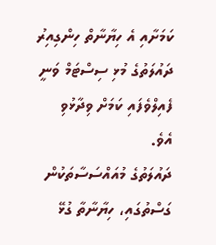ކަމަށާއި އެ ހިޔާނާތް ހިންގިއިރު ދައުލަތުގެ މުޅި ސިސްޓަމް ވަނީ ފެއިލްވެފައި ކަމަށް ވިދާޅުވި އެވެ.
ދައުލަތުގެ މުއައްސަސާތަކުން ގަސްތުގައި، ހިޔާނާތާ ގުޅޭ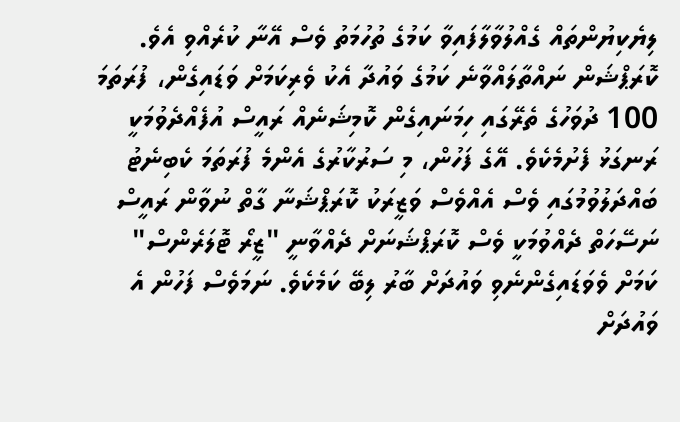ލިޔެކިޔުންތައް ގެއްލުވާލާފައިވާ ކަމުގެ ތުހުމަތު ވެސް އޭނާ ކުރެއްވި އެވެ.
ކޮރަޕްޝަން ނައްތާލައްވާނެ ކަމުގެ ވައުދާ އެކު ވެރިކަމަށް ވަޑައިގެން، ފުރަތަމަ 100 ދުވަހުގެ ތެރޭގައި ހިމަނައިގެން ކޮމިޝަނެއް ރައީސް އުފެއްދެވުމަކީ ރަނގަޅު ފެށުމެކެވެ. އޭގެ ފަހުން، މި ސަރުކާރުގެ އެންމެ ފުރަތަމަ ކެބިނެޓު ބައްދަލުވުމުގައި ވެސް އެއްވެސް ވަޒީރަކު ކޮރަޕްޝަނާ ގާތް ނުވާން ރައީސް ނަސޭހަތް ދެއްވުމަކީ ވެސް ކޮރަޕްޝަނަށް ދެއްވާނީ "ޒީރޯ ޓޮލަރެންސް" ކަމަށް ވެވަޑައިގެންނެވި ވައުދަށް ބާރު ލިބޭ ކަމެކެވެ. ނަމަވެސް ފަހުން އެ ވައުދަށް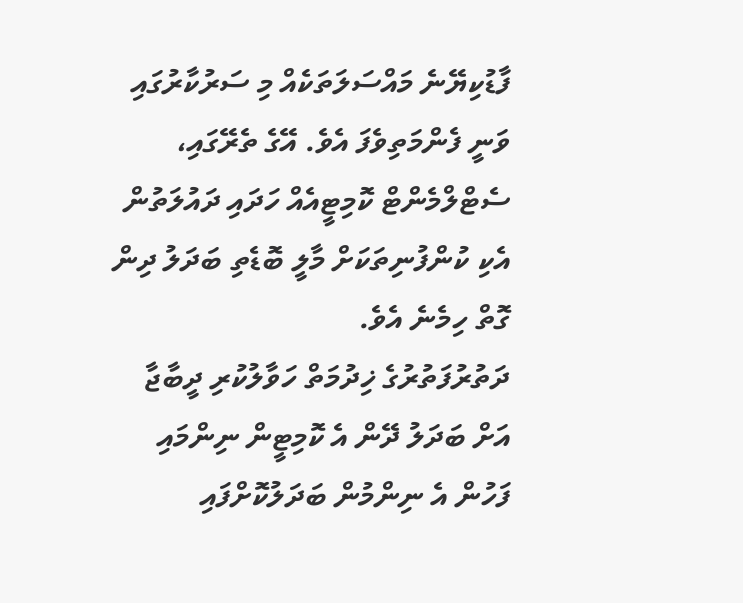ފާޑުކިޔޭނެ މައްސަލަތަކެއް މި ސަރުކާރުގައި ވަނީ ފެންމަތިވެފަ އެވެ. އޭގެ ތެރޭގައި، ސެޓްލްމެންޓް ކޮމިޓީއެއް ހަދައި ދައުލަތުން އެކި ކުންފުނިތަކަށް މާލީ ބޮޑެތި ބަދަލު ދިން ގޮތް ހިމެނެ އެވެ.
ދަތުރުފަތުރުގެ ޚިދުމަތް ހަވާލުކުރި ދީބާޖާ އަށް ބަދަލު ދޭން އެ ކޮމިޓީން ނިންމައި ފަހުން އެ ނިންމުން ބަދަލުކޮށްފައި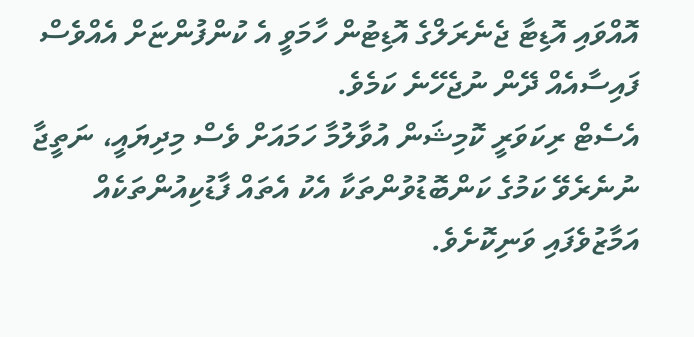އޮއްވައި އޮޑިޓާ ޖެނެރަލްގެ އޮޑިޓުން ހާމަވީ އެ ކުންފުންޏަށް އެއްވެސް ފައިސާއެއް ދޭން ނުޖެހޭނެ ކަމެވެ.
އެސެޓް ރިކަވަރީ ކޮމިޝަން އުވާލުމާ ހަމައަށް ވެސް މިދިޔައީ، ނަތީޖާ ނުނެރެވޭ ކަމުގެ ކަންބޮޑުވުންތަކާ އެކު އެތައް ފާޑުކިއުންތަކެއް އަމާޒުވެފައި ވަނިކޮށެވެ.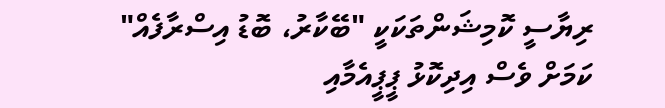ރިޔާސީ ކޮމިޝަންތަކަކީ "ބޭކާރު، ބޮޑު އިސްރާފެއް" ކަމަށް ވެސް އިދިކޮޅު ޕީޕީއެމާއި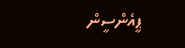ޕީއެންސީން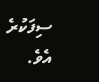ސިފަކުރެ އެވެ.